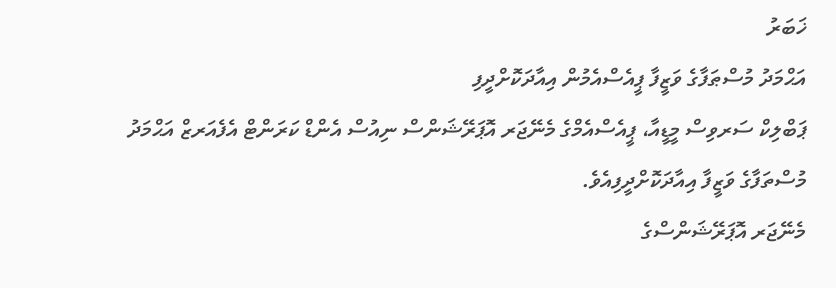ޚަބަރު
އަޙްމަދު މުސްޠަފާގެ ވަޒީފާ ޕީއެސްއެމުން އިއާދަކޮށްދީފި
ޕަބްލިކް ސަރވިސް މީޑީއާ، ޕީއެސްއެމްގެ މެނޭޖަރ އޮޕަރޭޝަންސް ނިއުސް އެންޑް ކަރަންޓް އެފެއަރޒް އަޙްމަދު މުސްތަފާގެ ވަޒީފާ އިއާދަކޮށްދީފިއެވެ.
މެނޭޖަރ އޮޕަރޭޝަންސްގެ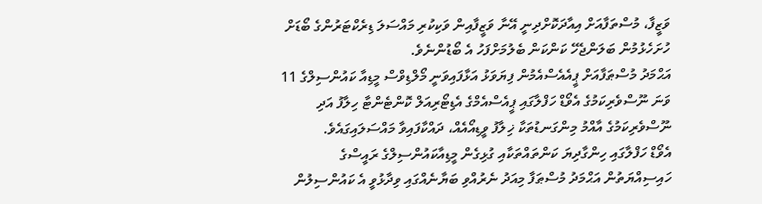ވަޒީފާ، މުސްތަފާއަށް އިއާދަކޮށްދިނީ އޭނާ ވަޒީފާއިން ވަކިކުރި މައްސަލަ ޑިރެކްޓަރުންގެ ބޯޑަށް ހުށަހެޅުމުން ބަލަންޖެހޭ ކަންކަން ބެލުމަށްފަހު އެ ބޯޑުންނެވެ.
އަޙްމަދު މުސްޠަފާއަށް ޕީއެއެސްއެމުން ފިޔަވަޅު އަޅާފައިވަނީ މޯލްޑިވްސް މީޑިއާ ކައުންސިލްގެ 11 ވަނަ ނޫސްވެރިކަމުގެ އެވޯޑް ހަފްލާގައި ޕީއެސްއެމްގެ އެޑިޓޯރިއަލް ކޮންޓެންޓާ ހިލާފު އަދި ނޫސްވެރިކަމުގެ އާއްމު މިންގަނޑުތަކާ ޚިލާފު ވީޑިއޯއެއް، ދައްކާފައިވާ މައްސަލައިގައެވެ.
އެވޯޑް ހަފްލާގައި ހިންގާދިޔަ ކަންތައްތަކާއި ގުޅިގެން މީޑިއާކައުންސިލްގެ ރައީސްގެ ހައިސިއްޔަތުން އަޙްމަދު މުސްޠަފާ މިއަދު ނެރުއްވި ބަޔާނެއްގައި ވިދާޅުވީ އެ ކައުންސިލުން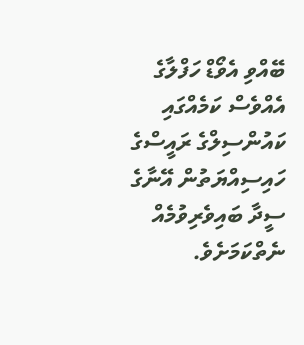ބޭއްވި އެވޯޑް ހަފްލާގެ އެއްވެސް ކަމެއްގައި ކައުންސިލްގެ ރައީސްގެ ހައިސިއްޔަތުން އޭނާގެ ސީދާ ބައިވެރިވުމެއް ނެތްކަމަށެވެ.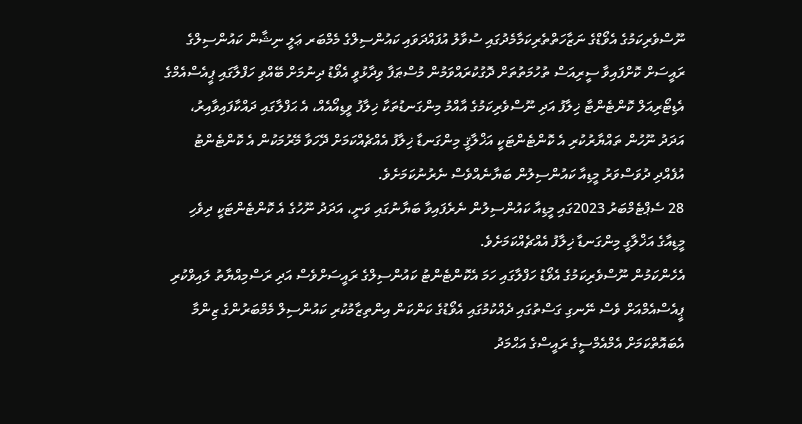ނޫސްވެރިކަމުގެ އެވޯޑްގެ ނަޒާހަތްތެރިކަމާމެދުގައި ސުވާލު އުފައްދަވައި ކައުންސިލްގެ މެމްބަރ ޢަލީ ނިޝާން ކައުންސިލްގެ ރައީސަށް ކޮށްފައިވާ ސީރިއަސް ތުހުމަތުތަށް ދޮގުކުރައްވަމުން މުސްޠަފާ ވިދާޅުވީ އެވޯޑު ދިނުމަށް ބޭއްވި ހަފްލާގައި ޕީއެސްއެމްގެ އެޑިޓޯރިއަލް ކޮންޓެންޓާ ޚިލާފު އަދި ނޫސްވެރިކަމުގެ އާއްމު މިންގަނޑުތަކާ ޚިލާފު ވީޑިއޯއެއް، އެ ޙަފްލާގައި ދައްކާފައިވާއިރު، އަދަދު ނޫހުން ތައްޔާރުކުރި އެ ކޮންޓެންޓަކީ އަޚްލާޤީ މިންގަނޑާ ޚިލާފު އެއްޗެއްކަމަށް ދޭހަވާ މޭރުމަކުން އެ ކޮންޓެންޓު އުފެއްދި ދުވަސްވަރު މީޑިއާ ކައުންސިލުން ބަޔާނެއްވެސް ނެރުނުކަމަށެވެ.
28 ސެޕްޓެމްބަރު 2023ގައި މީޑިއާ ކައުންސިލުން ނެރެފައިވާ ބަޔާނުގައި ވަނީ، އަދަދު ނޫހުގެ އެ ކޮންޓެންޓަކީ ދިވެހި މީޑިއާގެ އަޚްލާގީ މިންގަނޑާ ޚިލާފު އެއްޗެއްކަމަށެވެ.
އެހެންކަމުން ނޫސްވެރިކަމުގެ އެވޯޑު ހަފްލާގައި ހަމަ އެކޮންޓެންޓު ކައުންސިލްގެ ރައީސަށްވެސް އަދި ރަސްމިއްޔާތު ލައިވްކުރި ޕީއެސްއެމްއަށް ވެސް ނޭނގި ގަސްތުގައި ދެއްކުމުގައި އެވޯޑުގެ ކަންކަން އިންތިޒާމުކުރި ކައުންސިލް މެމްބަރުންގެ ޒިންމާ އެބައޮތްކަމަށް އެމްއެމްސީގެ ރައީސްގެ އަޙްމަދު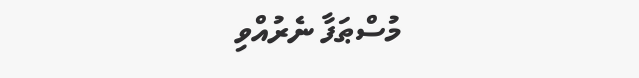މުސްޠަފާ ނެރުއްވި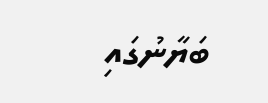ބަޔާނުގައި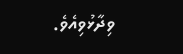ވިދާޅުވިއެވެ.